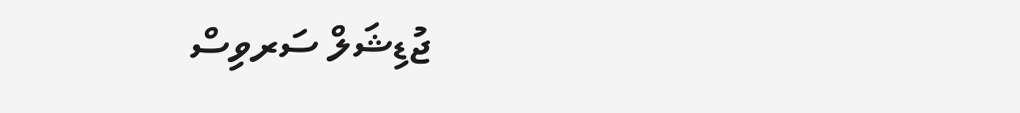ޖުޑިޝަލް ސަރވިސް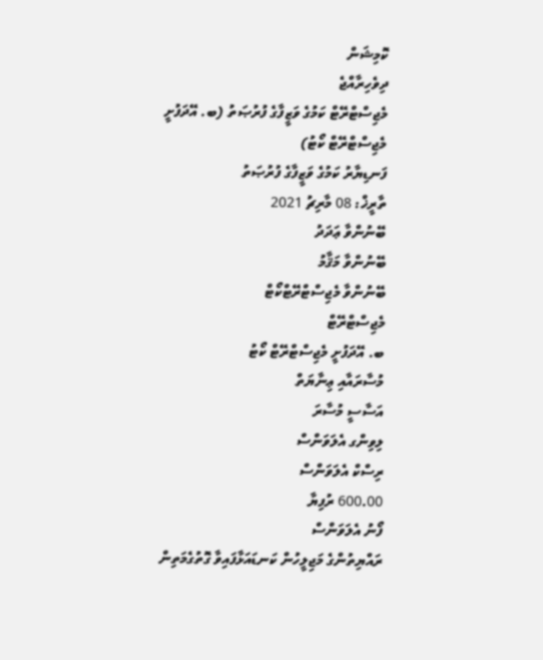ކޮމިޝަން
ދިވެހިރާއްޖެ
މެޖިސްޓްރޭޓް ކަމުގެ ވަޒީފާގެ ފުރުޞަތު (ބ. އޭދަފުށީ މެޖިސްޓްރޭޓް ކޯޓު)
ފަނޑިޔާރު ކަމުގެ ވަޒީފާގެ ފުރުޞަތު
ތާރީޚް: 08 މާރިޗު 2021
ބޭނުންވާ ޢަދަދު
ބޭނުންވާ މަޤާމު
ބޭނުންވާ މެޖިސްޓްރޭޓްކޯޓް
މެޖިސްޓްރޭޓް
ބ. އޭދަފުށީ މެޖިސްޓްރޭޓް ކޯޓު
މުސާރައާއި ޢިނާޔަތް
އަސާސީ މުސާރަ
ލިވިންގ އެލަވަންސް
ރިސްކް އެލަވަންސް
600.00 ރުފިޔާ
ފޯނު އެލަވަންސް
ރައްޔިތުންގެ މަޖިލީހުން ކަނޑައަޅާފައިވާ ގޮތުގެމަތިން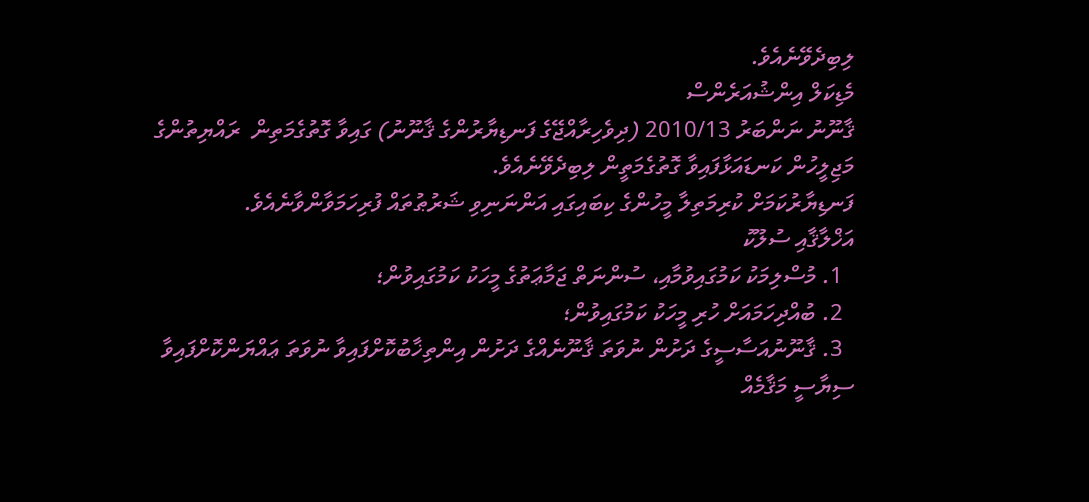ލިބިދެވޭނެއެވެ.
މެޑިކަލް އިންޝުއަރެންސް
ޤާނޫނު ނަންބަރު 2010/13 (ދިވެހިރާއްޖޭގެ ފަނޑިޔާރުންގެ ޤާނޫނު) ގައިވާ ގޮތުގެމަތިން  ރައްޔިތުންގެ މަޖިލީހުން ކަނޑައަޅާފައިވާ ގޮތުގެމަތީން ލިބިދެވޭނެއެވެ.
ފަނޑިޔާރުކަމަށް ކުރިމަތިލާ މީހުންގެ ކިބައިގައި އަންނަނިވި ޝަރުޠުތައް ފުރިހަމަވާންވާނެއެވެ.
އަޚްލާޤާއި ސުލޫކު
  1. މުސްލިމަކު ކަމުގައިވުމާއި، ސުންނަތް ޖަމާޢަތުގެ މީހަކު ކަމުގައިވުން؛
  2. ބުއްދިހަމައަށް ހުރި މީހަކު ކަމުގައިވުން؛
  3. ޤާނޫނުއަސާސީގެ ދަށުން ނުވަތަ ޤާނޫނެއްގެ ދަށުން އިންތިޚާބުކޮށްފައިވާ ނުވަތަ ޢައްޔަންކޮށްފައިވާ ސިޔާސީ މަޤާމެއް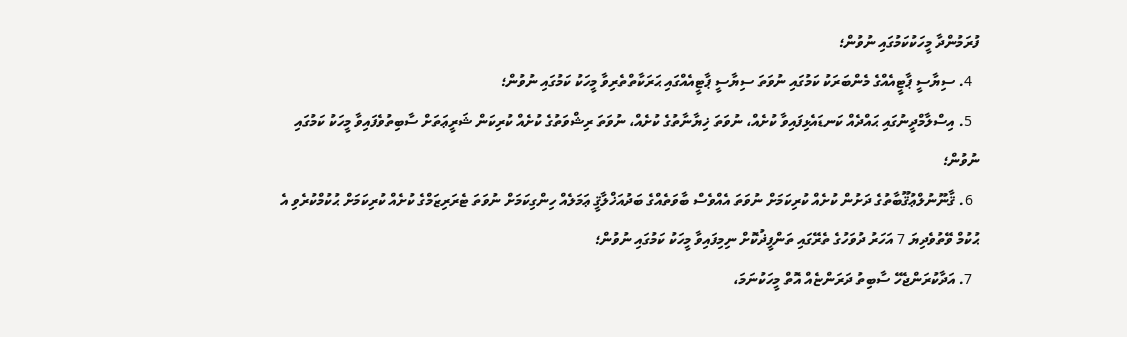ފުރަމުންދާ މީހަކުކަމުގައި ނުވުން؛
  4. ސިޔާސީ ޕާޓީއެއްގެ މެންބަރަކު ކަމުގައި ނުވަތަ ސިޔާސީ ޕާޓީއެއްގައި ޙަރަކާތްތެރިވާ މީހަކު ކަމުގައި ނުވުން؛
  5. އިސްލާމްދީނުގައި ޙައްދެއް ކަނޑައެޅިފައިވާ ކުށެއް، ނުވަތަ ޚިޔާނާތުގެ ކުށެއް، ނުވަތަ ރިޝްވަތުގެ ކުށެއް ކުރިކަން ޝަރީޢަތަށް ސާބިތުވެފައިވާ މީހަކު ކަމުގައި ނުވުން؛
  6. ޤާނޫނުލްޢުޤޫބާތުގެ ދަށުން ކުށެއް ކުރިކަމަށް ނުވަތަ އެއްވެސް ބާވަތެއްގެ ބަދުއަޚްލާޤީ ޢަމަލެއް ހިންގިކަމަށް ނުވަތަ ޓެރަރިޒަމްގެ ކުށެއް ކުރިކަމަށް ޙުކުމްކުރެވި އެ ޙުކުމް ވޭތުވެދިޔަ 7 އަހަރު ދުވަހުގެ ތެރޭގައި ތަންފީޛުކޮށް ނިމިފައިވާ މީހަކު ކަމުގައި ނުވުން؛
  7. އަދާކުރަންޖެހޭ ސާބިތު ދަރަންޏެއް އޮތް މީހަކުނަމަ،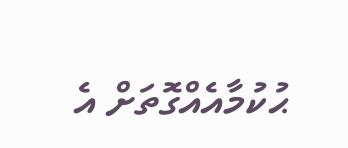ޙުކުމާއެއްގޮތަށް އެ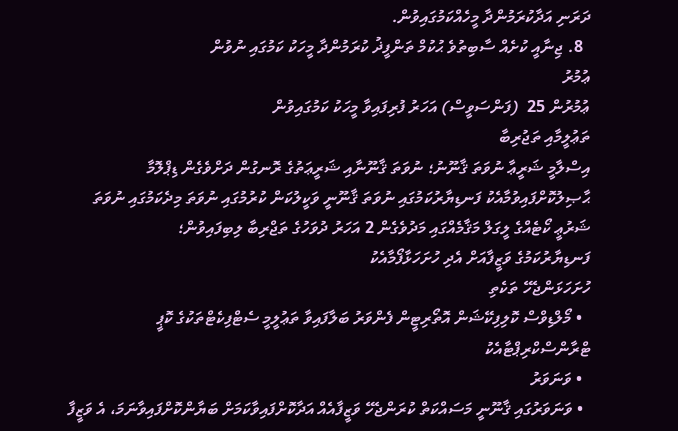ދަރަނި އަދާކުރަމުންދާ މީހެއްކަމުގައިވުން.
  8. ޖިނާއީ ކުށެއް ސާބިތުވެ ޙުކުމް ތަންފީޛު ކުރަމުންދާ މީހަކު ކަމުގައި ނުވުން
ޢުމުރު
ޢުމުރުން 25  (ފަންސަވީސް) އަހަރު ފުރިފައިވާ މީހަކު ކަމުގައިވުން
ތަޢުލީމާއި ތަޖުރިބާ
އިސްލާމީ ޝަރީޢާ ނުވަތަ ޤާނޫނު؛ ނުވަތަ ޤާނޫނާއި ޝަރީޢަތުގެ ރޮނގުން ދަށްވެގެން ޑިޕްލޮމާ ޙާޞިލުކޮށްފައިވުމާއެކު ފަނޑިޔާރުކަމުގައި ނުވަތަ ޤާނޫނީ ވަކީލުކަން ކުރުމުގައި ނުވަތަ މިދެކަމުގައި ނުވަތަ ޝަރުޢީ ކޯޓެއްގެ ލީގަލް މަޤާމެއްގައި މަދުވެގެން 2 އަހަރު ދުވަހުގެ ތަޖްރިބާ ލިބިފައިވުން؛
ފަނޑިޔާރުކަމުގެ ވަޒީފާއަށް އެދި ހުށަހަޅާފޯމާއެކު
ހުށަހަޅަންޖެހޭ ތަކެތި
  • މޯލްޑިވްސް ކޮލިފިކޭޝަން އޮތޯރިޓީން ފެންވަރު ބަލާފައިވާ ތަޢުލީމީ ސެޓްފިކެޓްތަކުގެ ކޮޕީ ޓްރާންސްކްރިޕްޓާއެކު
  • ވަނަވަރު
  • ވަނަވަރުގައި ޤާނޫނީ މަސައްކަތް ކުރަންޖެހޭ ވަޒީފާއެއް އަދާކޮށްފައިވާކަމަށް ބަޔާންކޮށްފައިވާނަމަ، އެ ވަޒީފާ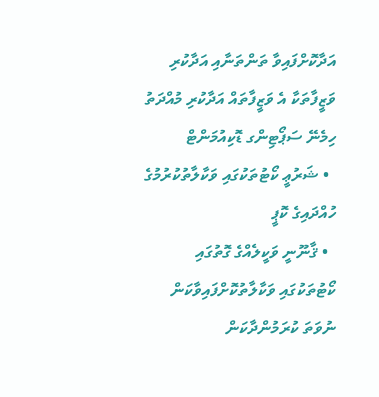އަދާކޮށްފައިވާ ތަންތަނާއި އަދާކުރި ވަޒީފާތަކާ އެ ވަޒީފާތައް އަދާކުރި މުއްދަތު ހިމެނޭ ސަޕޯޓިންގ ޑޮކިއުމަންޓް
  • ޝަރުޢީ ކޯޓުތަކުގައި ވަކާލާތުކުރުމުގެ ހުއްދައިގެ ކޮޕީ
  • ޤާނޫނީ ވަކީލެއްގެ ގޮތުގައި  ކޯޓުތަކުގައި ވަކާލާތުކޮށްފައިވާކަން ނުވަތަ ކުރަމުންދާކަން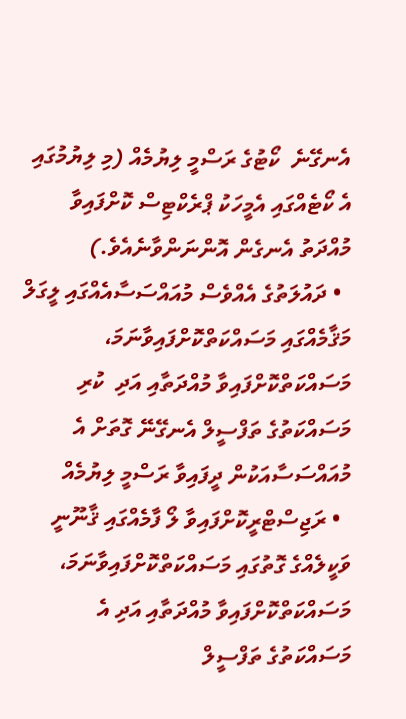އެނގޭނެ  ކޯޓުގެ ރަސްމީ ލިޔުމެއް (މި ލިޔުމުގައި އެ ކޯޓެއްގައި އެމީހަކު ޕްރެކްޓިސް ކޮށްފައިވާ މުއްދަތު އެނގެން އޮންނަންވާނެއެވެ.)
  • ދައުލަތުގެ އެއްވެސް މުއައްސަސާއެއްގައި ލީގަލް މަޤާމެއްގައި މަސައްކަތްކޮށްފައިވާނަމަ، މަސައްކަތްކޮށްފައިވާ މުއްދަތާއި އަދި  ކުރި މަސައްކަތުގެ ތަފްސީލް އެނގޭނޭ ގޮތަށް އެ މުއައްސަސާއަކުން ދީފައިވާ ރަސްމީ ލިޔުމެއް
  • ރަޖިސްޓްރީކޮށްފައިވާ ލޯ ފާމެއްގައި ޤާނޫނީ ވަކީލެއްގެ ގޮތުގައި މަސައްކަތްކޮށްފައިވާނަމަ، މަސައްކަތްކޮށްފައިވާ މުއްދަތާއި އަދި އެ މަސައްކަތުގެ ތަފްސީލް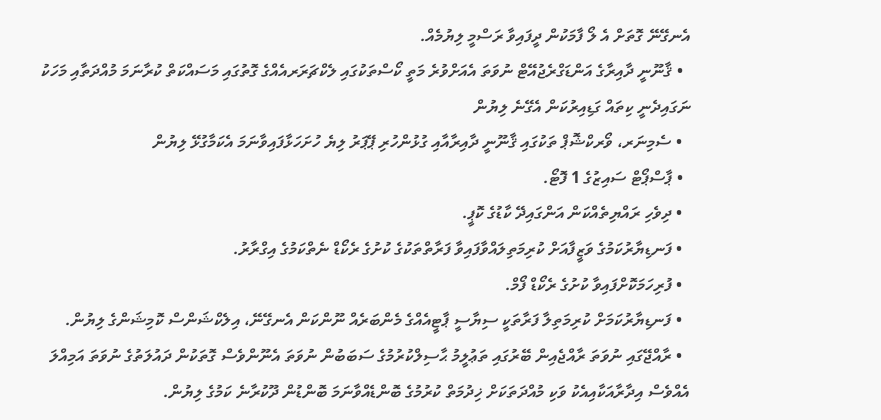އެނގޭނޭ ގޮތަށް އެ ލޯ ފާމަކުން ދީފައިވާ ރަސްމީ ލިޔުމެއް.
  • ޤާނޫނީ ދާއިރާގެ އަންޑަގްރެޖުއޭޓް ނުވަތަ އެއަށްވުރެ މަތީ ކޯސްތަކުގައި ލެކްޗަރަރއެއްގެ ގޮތުގައި މަސައްކަތް ކުރާނަމަ މުއްދަތާއި މަހަކު ނަގައިދެނީ ކިތައް ގަޑިއިރުކަން އެގޭނެ ލިޔުން
  • ސެމިނަރ، ވޯރކްޝޮޕް ތަކުގައި ޤާނޫނީ ދާއިރާއާއި ގުޅުންހުރި ޕޭޕަރު ލިޔެ ހުށަހަޅާފައިވާނަމަ އެކަމާގުޅޭ ލިޔުން
  • ޕާސްޕޯޓް ސައިޒުގެ 1 ފޮޓޯ.
  • ދިވެހި ރައްޔިތެއްކަން އަންގައިދޭ ކާޑުގެ ކޮޕީ.
  • ފަނޑިޔާރުކަމުގެ ވަޒީފާއަށް ކުރިމަތިލައްވާފައިވާ ފަރާތްތަކުގެ ކުށުގެ ރެކޯޑް ނެތްކަމުގެ އިގްރާރު.
  • ފުރިހަމަކޮށްފައިވާ ކުށުގެ ރެކޯޑް ފޯމް.
  • ފަނޑިޔާރުކަމަށް ކުރިމަތިލާ ފަރާތަކީ ސިޔާސީ ޕާޓީއެއްގެ މެންބަރެއް ނޫންކަން އެނގޭނޭ، އިލެކްޝަންސް ކޮމިޝަންގެ ލިޔުން.
  • ރާއްޖޭގައި ނުވަތަ ރާއްޖެއިން ބޭރުގައި ތަޢުލީމު ޙާސިލްކުރުމުގެ ސަބަބުން ނުވަތަ އެނޫންވެސް ގޮތަކުން ދައުލަތުގެ ނުވަތަ އަމިއްލަ އެއްވެސް އިދާރާއަކާއިއެކު ވަކި މުއްދަތަކަށް ޚިދުމަތް ކުރުމުގެ ބޮންޑެއްވާނަމަ ބޮންޑުން ދޫކުރާނެ ކަމުގެ ލިޔުން.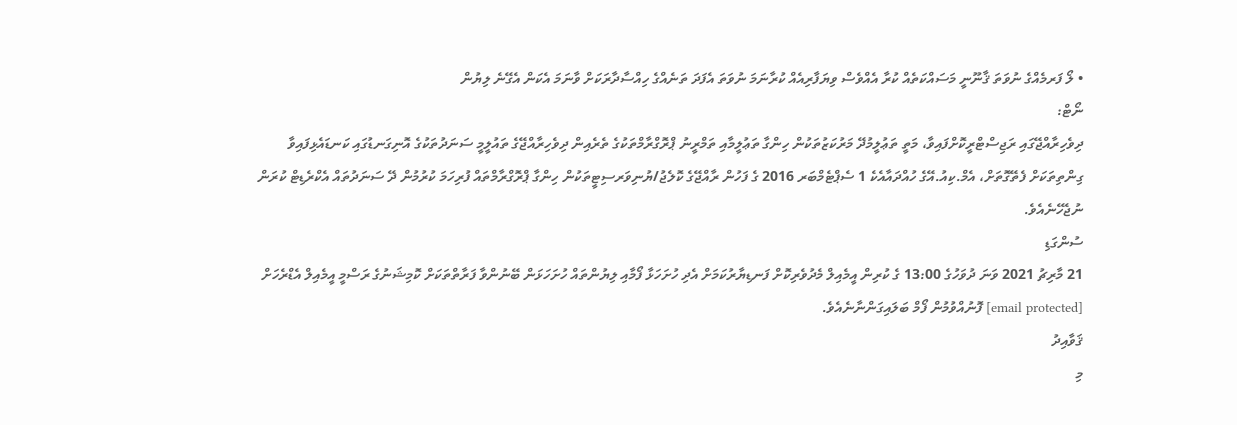• ލޯ ފަރމެއްގެ ނުވަތަ ޤާނޫނީ މަސައްކަތެއް ކުރާ އެއްވެސް ވިޔަފާރިއެއް ކުރާނަމަ ނުވަތަ އެފަދަ ތަނެއްގެ ހިއްސާދާރަކަށް ވާނަމަ އެކަން އެގޭނެ ލިޔުން
ނޯޓް:
ދިވެހިރާއްޖޭގައި ރަޖިސްޓްރީކޮށްފައިވާ، މަތީ ތަޢުލީމުދޭ މަރުކަޒުތަކުން ހިންގާ ތަޢުލީމާއި ތަމްރީނު ޕްރޮގްރާމްތަކުގެ ތެރެއިން ދިވެހިރާއްޖޭގެ ތައުލީމީ ސަނަދުތަކުގެ އޮނިގަނޑުގައި ކަނޑައެޅިފައިވާ ގިންތިތަކަށް ފެތޭގޮތަށް، އެމް.ކިއު.އޭގެ ހުއްދައާއެކެ 1 ސެޕްޓެމްބަރ 2016 ގެ ފަހުން ރާއްޖޭގެ ކޮލެޖު/ޔުނިވަރސިޓީތަކުން ހިންގާ ޕްރޮގްރާމްތައް ފުރިހަމަ ކުރުމުން ދޭ ސަނަދުތައް އެކްރެޑިޓް ކުރަން ނުޖެހޭނެއެވެ.
ސުންގަޑި
21 މާރިޗު 2021 ވަނަ ދުވަހުގެ 13:00 ގެ ކުރިން އީމެއިލް މެދުވެރިކޮށް ފަނޑިޔާރުކަމަށް އެދި ހުށަހަޅާ ފޯމާއި ލިޔުންތައް ހުށަހަޅަން ބޭނުންވާ ފަރާތްތަކަށް ކޮމިޝަނުގެ ރަސްމީ އީމެއިލް އެޑްރެހަށް [email protected] ފޮނުއްވުމުން ފޯމް ބަލައިގަންނާނެއެވެ.
ޤަވާއިދު
މި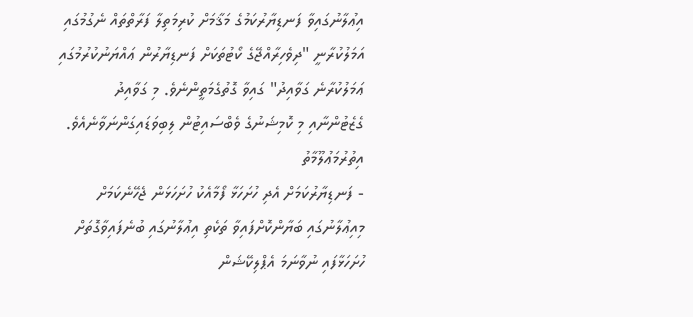އިޢުލާނުގައިވާ ފަނޑިޔާރުކަމުގެ މަޤާމަށް ކުރިމަތިލާ ފަރާތްތައް ނެގުމުގައި އަމަލުކުރާނީ "ދިވެހިރާއްޖޭގެ ކޯޓުތަކަށް ފަނޑިޔާރުން ޢައްޔަނުކުރުމުގައި ޢަމަލުކުރާނެ ގަވާއިދު" ގައިވާ ގޮތުގެމަތީންނެވެ. މި ގަވާއިދު ގެޒެޓުންނާއި މި ކޮމިޝަނުގެ ވެބްސައިޓުން ލިބިވަޑައިގަންނަވާނެއެވެ.
އިތުރުމަޢުލޫމާތު
- ފަނޑިޔާރުކަމަށް އެދި ހުށަހަޅާ ފޯމާއެކު ހުށަހަޅަން ޖެހޭނެކަމަށް މިއިޢުލާނުގައި ބަޔާންކޮށްފައިވާ ތަކެތި އިޢުލާނުގައި ބުނެފައިވާގޮތަށް ހުށަހަޅާފައި ނުވާނަމަ އެޕްލިކޭޝަން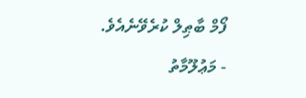ފޯމް ބާޠިލް ކުރެވޭނެއެވެ.
- މަޢުލޫމާތު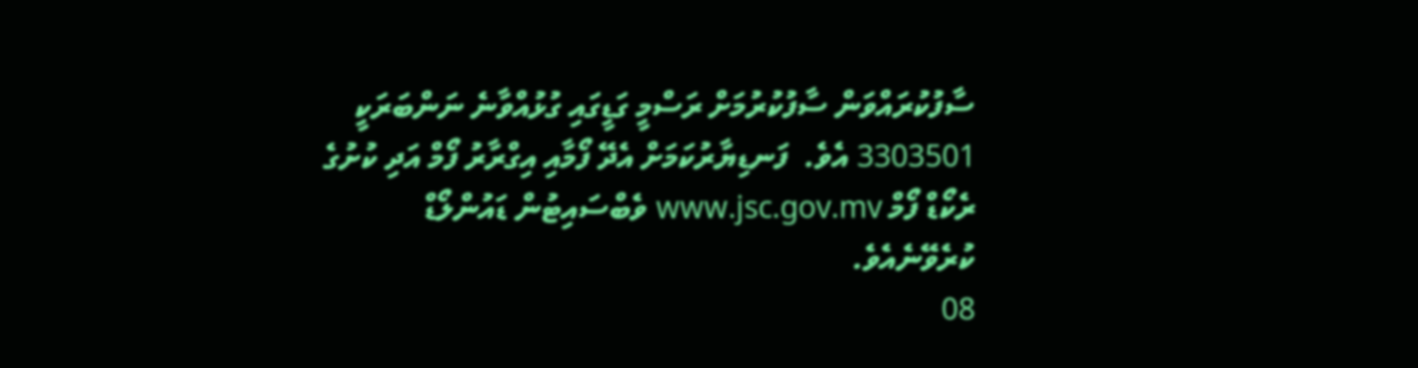ސާފުކުރައްވަން ސާފުކުރުމަށް ރަސްމީ ގަޑީގައި ގުޅުއްވާނެ ނަންބަރަކީ 3303501 އެވެ.  ފަނޑިޔާރުކަމަށް އެދޭ ފޯމާއި އިގްރާރު ފޯމް އަދި ކުށުގެ ރެކޯޑް ފޯމް www.jsc.gov.mv ވެބްސައިޓުން ޑައުންލޯޑް ކުރެވޭނެއެވެ.
08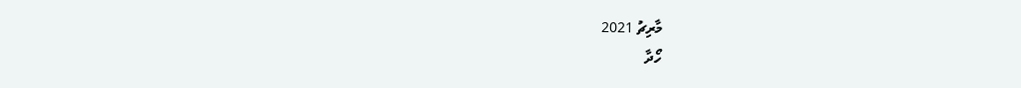މާރިޗު 2021
ހޯދާ